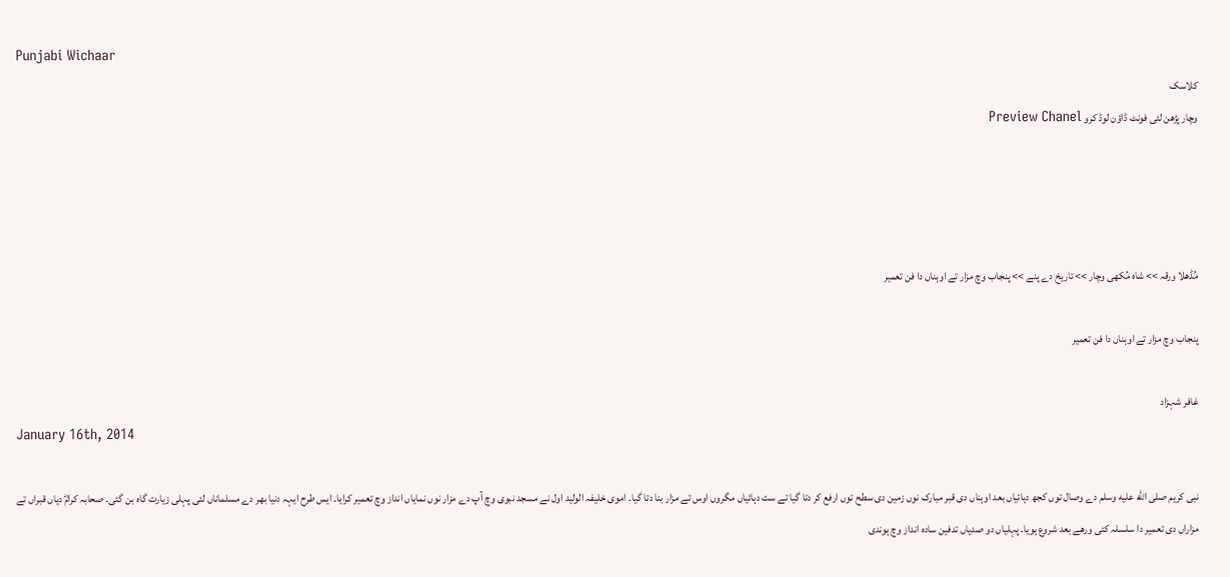Punjabi Wichaar
کلاسک
وچار پڑھن لئی فونٹ ڈاؤن لوڈ کرو Preview Chanel




مُڈھلا ورقہ >> شاہ مُکھی وچار >> تاریخ دے پنے >> پنجاب وچ مزار تے اوہناں دا فن تعمیر

پنجاب وچ مزار تے اوہناں دا فن تعمیر

غافر شہزاد
January 16th, 2014

نبی کریم صلى الله عليه وسلم دے وصال توں کجھ دہائیاں بعد اوہناں دی قبر مبارک نوں زمین دی سطح توں ارفع کر دتا گیا تے ست دہائیاں مگروں اوس تے مزار بنا دتا گیا۔ اموی خلیفہ الولید اول نے مسجد نبوی وچ آپ دے مزار نوں نمایاں انداز وچ تعمیر کرایا۔ ایس طرح ایہہ دنیا بھر دے مسلماناں لئی پہلی زیارت گاہ بن گئی۔ صحابہ کرامؓ دیاں قبراں تے مزاراں دی تعمیر دا سلسلہ کئی ورھے بعد شروع ہویا۔ پہلیاں دو صدیاں تدفین سادہ انداز وچ ہوندی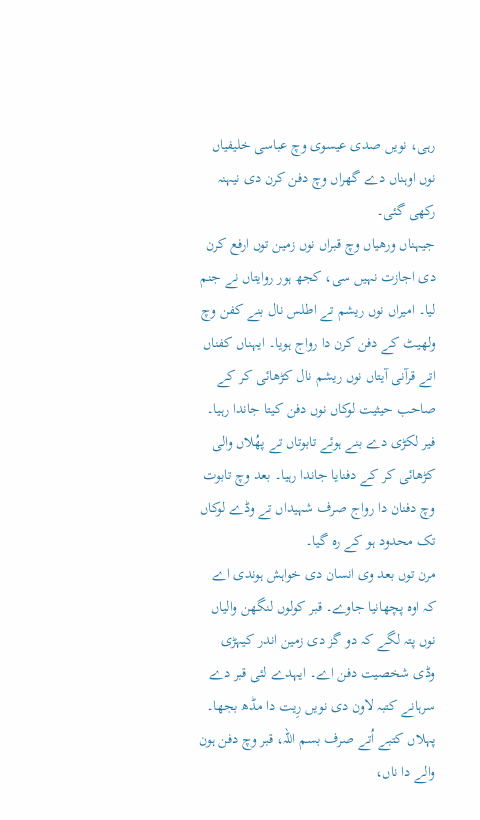رہی، نویں صدی عیسوی وچ عباسی خلیفیاں نوں اوہناں دے گھراں وچ دفن کرن دی نیہنہ رکھی گئی۔
جیہناں ورھیاں وچ قبراں نوں زمین توں ارفع کرن دی اجازت نہیں سی، کجھ ہور روایتاں نے جنم لیا۔ امیراں نوں ریشم تے اطلس نال بنے کفن وچ ولھیٹ کے دفن کرن دا رواج ہویا۔ ایہناں کفناں اتے قرآنی آیتاں نوں ریشم نال کڑھائی کر کے صاحب حیثیت لوکاں نوں دفن کیتا جاندا رہیا۔ فیر لکڑی دے بنے ہوئے تابوتاں تے پھُلاں والی کڑھائی کر کے دفنایا جاندا رہیا۔ بعد وچ تابوت وچ دفنان دا رواج صرف شہیداں تے وڈے لوکاں تک محدود ہو کے رہ گیا۔
مرن توں بعد وی انسان دی خواہش ہوندی اے کہ اوہ پچھانیا جاوے۔ قبر کولوں لنگھن والیاں نوں پتہ لگے کہ دو گز دی زمین اندر کیہڑی وڈی شخصیت دفن اے۔ ایہدے لئی قبر دے سرہانے کتبہ لاون دی نویں رِیت دا مڈھ بجھا۔ پہلاں کتبے اُتے صرف بسم اللہ، قبر وچ دفن ہون والے دا ناں،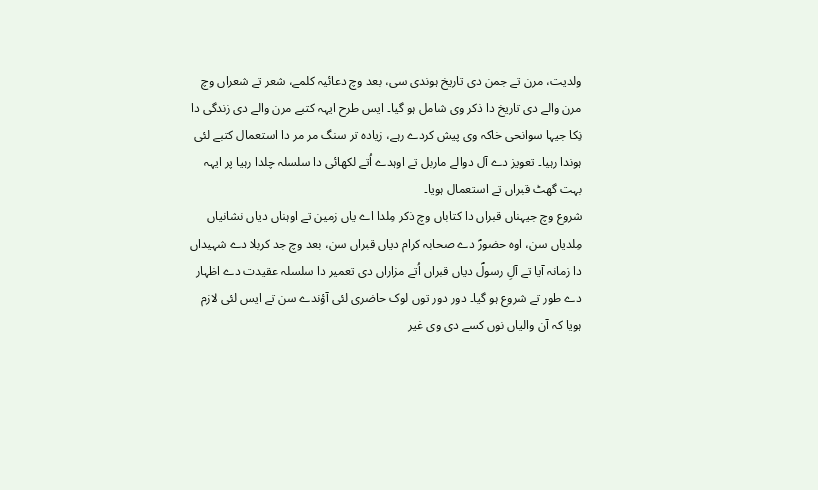ولدیت، مرن تے جمن دی تاریخ ہوندی سی، بعد وچ دعائیہ کلمے، شعر تے شعراں وچ مرن والے دی تاریخ دا ذکر وی شامل ہو گیا۔ ایس طرح ایہہ کتبے مرن والے دی زندگی دا نِکا جیہا سوانحی خاکہ وی پیش کردے رہے، زیادہ تر سنگ مر مر دا استعمال کتبے لئی ہوندا رہیا۔ تعویز دے آل دوالے ماربل تے اوہدے اُتے لکھائی دا سلسلہ چلدا رہیا پر ایہہ بہت گھٹ قبراں تے استعمال ہویا۔
شروع وچ جیہناں قبراں دا کتاباں وچ ذکر مِلدا اے یاں زمین تے اوہناں دیاں نشانیاں مِلدیاں سن، اوہ حضورؐ دے صحابہ کرام دیاں قبراں سن، بعد وچ جد کربلا دے شہیداں دا زمانہ آیا تے آلِ رسولؐ دیاں قبراں اُتے مزاراں دی تعمیر دا سلسلہ عقیدت دے اظہار دے طور تے شروع ہو گیا۔ دور دور توں لوک حاضری لئی آؤندے سن تے ایس لئی لازم ہویا کہ آن والیاں نوں کسے دی وی غیر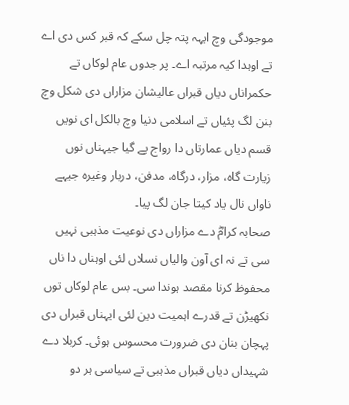موجودگی وچ ایہہ پتہ چل سکے کہ قبر کس دی اے تے اوہدا کیہ مرتبہ اے۔ پر جدوں عام لوکاں تے حکمراناں دیاں قبراں عالیشان مزاراں دی شکل وچ بنن لگ پئیاں تے اسلامی دنیا وچ بالکل ای نویں قسم دیاں عمارتاں دا رواج پے گیا جیہناں نوں زیارت گاہ، مزار، درگاہ، مدفن، دربار وغیرہ جیہے ناواں نال یاد کیتا جان لگ پیا۔
صحابہ کرامؓ دے مزاراں دی نوعیت مذہبی نہیں سی تے نہ ای آون والیاں نسلاں لئی اوہناں دا ناں محفوظ کرنا مقصد ہوندا سی۔ بس عام لوکاں توں نکھیڑن تے قدرے اہمیت دین لئی ایہناں قبراں دی پہچان بنان دی ضرورت محسوس ہوئی۔ کربلا دے شہیداں دیاں قبراں مذہبی تے سیاسی ہر دو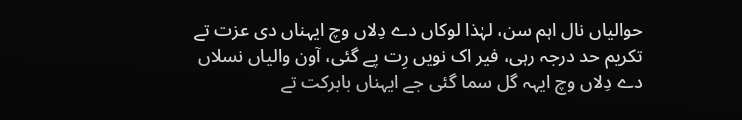حوالیاں نال اہم سن، لہٰذا لوکاں دے دِلاں وچ ایہناں دی عزت تے تکریم حد درجہ رہی، فیر اک نویں رِت پے گئی، آون والیاں نسلاں دے دِلاں وچ ایہہ گل سما گئی جے ایہناں بابرکت تے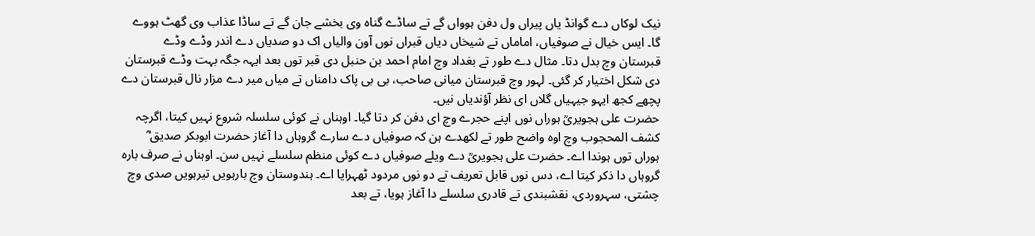نیک لوکاں دے گوانڈ یاں پیراں ول دفن ہوواں گے تے ساڈے گناہ وی بخشے جان گے تے ساڈا عذاب وی گھٹ ہووے گا۔ ایس خیال نے صوفیاں، اماماں تے شیخاں دیاں قبراں نوں آون والیاں اک دو صدیاں دے اندر وڈے وڈے قبرستان وچ بدل دتا۔ مثال دے طور تے بغداد وچ امام احمد بن حنبل دی قبر توں بعد ایہہ جگہ بہت وڈے قبرستان دی شکل اختیار کر گئی۔ لہور وچ قبرستان میانی صاحب، بی بی پاک دامناں تے میاں میر دے مزار نال قبرستان دے پچھے کجھ ایہو جیہیاں گلاں ای نظر آؤندیاں نیں۔
حضرت علی ہجویریؒ ہوراں نوں اپنے حجرے وچ ای دفن کر دتا گیا۔ اوہناں نے کوئی سلسلہ شروع نہیں کیتا، اگرچہ کشف المحجوب وچ اوہ واضح طور تے لکھدے ہن کہ صوفیاں دے سارے گروہاں دا آغاز حضرت ابوبکر صدیق ؓ ہوراں توں ہوندا اے۔ حضرت علی ہجویریؒ دے ویلے صوفیاں دے کوئی منظم سلسلے نہیں سن۔ اوہناں نے صرف بارہ گروہاں دا ذکر کیتا اے، دس نوں قابل تعریف تے دو نوں مردود ٹھہرایا اے۔ ہندوستان وچ بارہویں تیرہویں صدی وچ چشتی، سہروردی، نقشبندی تے قادری سلسلے دا آغاز ہویا، تے بعد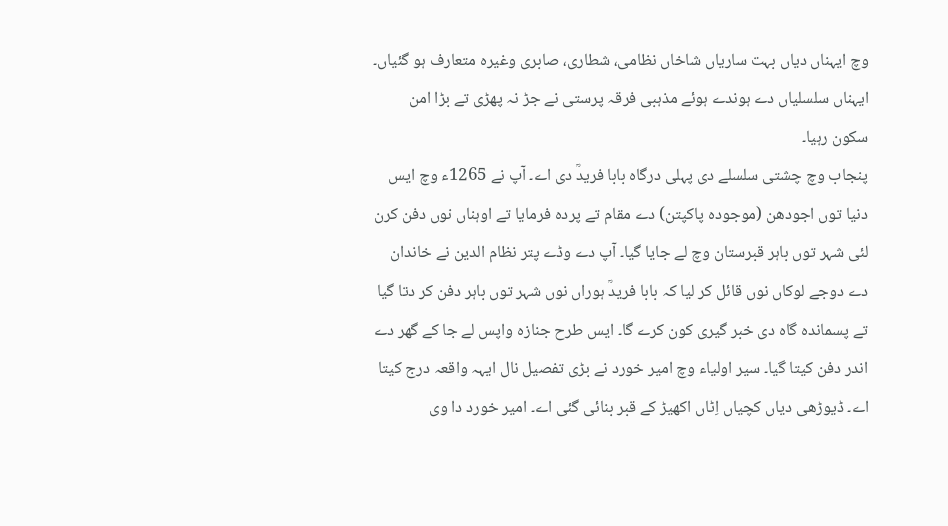وچ ایہناں دیاں بہت ساریاں شاخاں نظامی، شطاری، صابری وغیرہ متعارف ہو گئیاں۔ ایہناں سلسلیاں دے ہوندے ہوئے مذہبی فرقہ پرستی نے جڑ نہ پھڑی تے بڑا امن سکون رہیا۔
پنجاب وچ چشتی سلسلے دی پہلی درگاہ بابا فریدؒ دی اے۔ آپ نے 1265ء وچ ایس دنیا توں اجودھن (موجودہ پاکپتن) دے مقام تے پردہ فرمایا تے اوہناں نوں دفن کرن لئی شہر توں باہر قبرستان وچ لے جایا گیا۔ آپ دے وڈے پتر نظام الدین نے خاندان دے دوجے لوکاں نوں قائل کر لیا کہ بابا فریدؒ ہوراں نوں شہر توں باہر دفن کر دتا گیا تے پسماندہ گاہ دی خبر گیری کون کرے گا۔ ایس طرح جنازہ واپس لے جا کے گھر دے اندر دفن کیتا گیا۔ سیر اولیاء وچ امیر خورد نے بڑی تفصیل نال ایہہ واقعہ درج کیتا اے۔ ڈیوڑھی دیاں کچیاں اِٹاں اکھیڑ کے قبر بنائی گئی اے۔ امیر خورد دا وی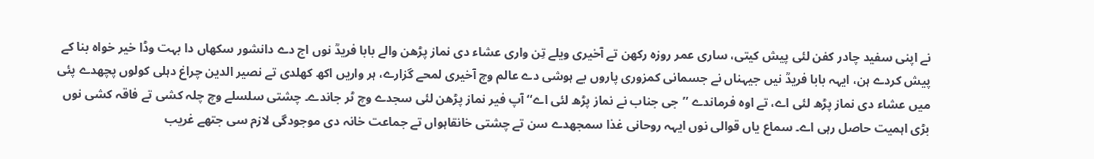نے اپنی سفید چادر کفن لئی پیش کیتی، ساری عمر روزہ رکھن تے آخیری ویلے تِن واری عشاء دی نماز پڑھن والے بابا فریدؒ نوں اج دے دانشور سکھاں دا بہت وڈا خیر خواہ بنا کے پیش کردے ہن، ایہہ بابا فریدؒ نیں جیہناں نے جسمانی کمزوری پاروں بے ہوشی دے عالم وچ آخیری لمحے گزارے، ہر واریں اکھ کھلدی تے نصیر الدین چراغ دہلی کولوں پچھدے پئی میں عشاء دی نماز پڑھ لئی اے، تے اوہ فرماندے ’’جی جناب نے نماز پڑھ لئی اے‘‘ آپ فیر نماز پڑھن لئی سجدے وچ ٹر جاندے۔ چشتی سلسلے وچ چلہ کشی تے فاقہ کشی نوں بڑی اہمیت حاصل رہی اے۔ سماع یاں قوالی نوں ایہہ روحانی غذا سمجھدے سن تے چشتی خانقاہواں تے جماعت خانہ دی موجودگی لازم سی جتھے غریب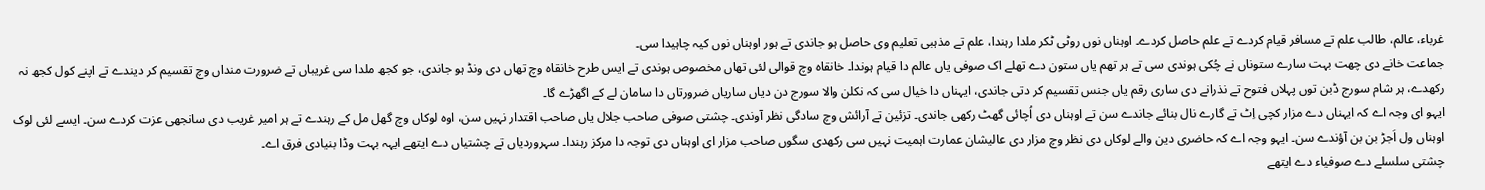غرباء، عالم، طالب علم تے مسافر قیام کردے تے علم حاصل کردے۔ اوہناں نوں روٹی ٹکر ملدا رہندا، علم تے مذہبی تعلیم وی حاصل ہو جاندی تے ہور اوہناں نوں کیہ چاہیدا سی۔
جماعت خانے دی چھت بہت سارے ستوناں نے چُکی ہوندی سی تے ہر تھم یاں ستون دے تھلے اک صوفی یاں عالم دا قیام ہوندا۔ خانقاہ وچ قوالی لئی تھاں مخصوص ہوندی تے ایس طرح خانقاہ وچ تھاں دی ونڈ ہو جاندی، جو کجھ ملدا سی غریباں تے ضرورت منداں وچ تقسیم کر دیندے تے اپنے کول کجھ نہ رکھدے، ہر شام سورج ڈبن توں پہلاں فتوح تے نذرانے دی ساری رقم یاں جنس تقسیم کر دتی جاندی، ایہناں دا خیال سی کہ نکلن والا سورج دن دیاں ساریاں ضرورتاں دا سامان لے کے اگھڑے گا۔
ایہو ای وجہ اے کہ ایہناں دے مزار کچی اِٹ تے گارے نال بنائے جاندے سن تے اوہناں دی اُچائی گھٹ رکھی جاندی۔ تزئین تے آرائش وچ سادگی نظر آوندی۔ چشتی صوفی صاحب جلال یاں صاحب اقتدار نہیں سن، اوہ لوکاں وچ گھل مل کے رہندے تے ہر امیر غریب دی سانجھی عزت کردے سن۔ ایسے لئی لوک اوہناں ول اَجڑ بن بن آؤندے سن۔ ایہو وجہ اے کہ حاضری دین والے لوکاں دی نظر وچ مزار دی عالیشان عمارت اہمیت نہیں سی رکھدی سگوں صاحب مزار ای اوہناں دی توجہ دا مرکز رہندا۔ سہروردیاں تے چشتیاں دے ایتھے ایہہ بہت وڈا بنیادی فرق اے۔
چشتی سلسلے دے صوفیاء دے ایتھے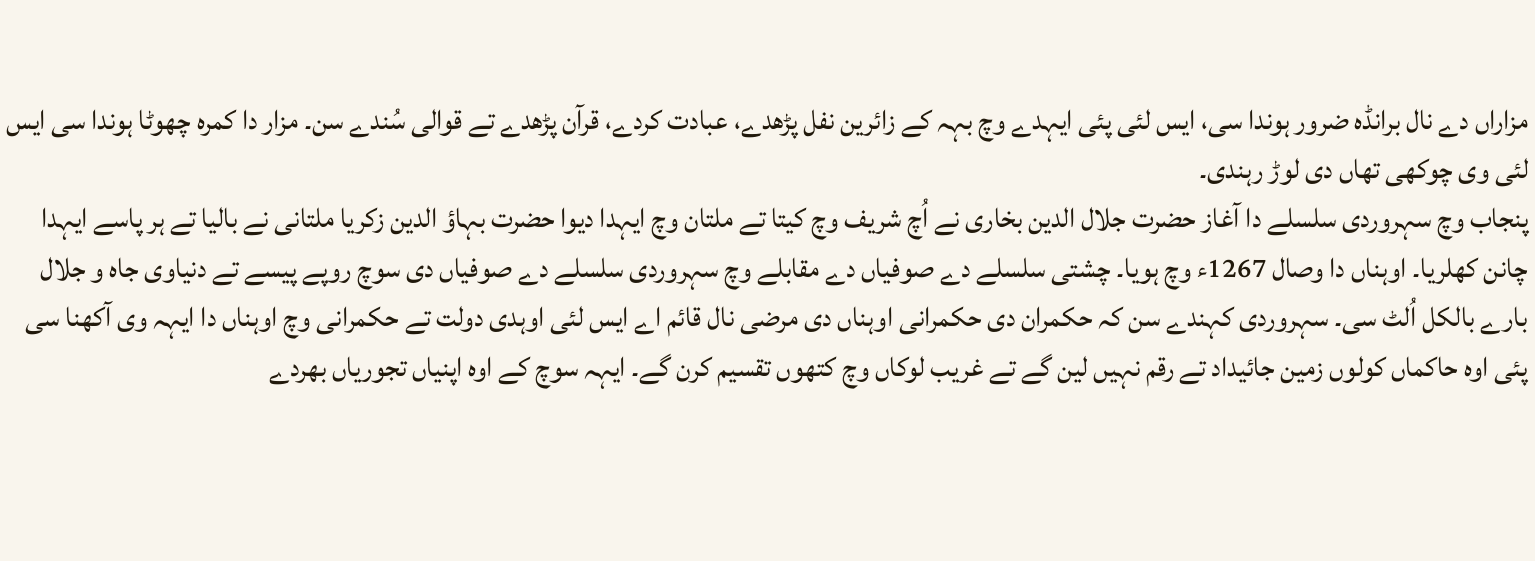مزاراں دے نال برانڈہ ضرور ہوندا سی، ایس لئی پئی ایہدے وچ بہہ کے زائرین نفل پڑھدے، عبادت کردے، قرآن پڑھدے تے قوالی سُندے سن۔ مزار دا کمرہ چھوٹا ہوندا سی ایس لئی وی چوکھی تھاں دی لوڑ رہندی۔
پنجاب وچ سہروردی سلسلے دا آغاز حضرت جلال الدین بخاری نے اُچ شریف وچ کیتا تے ملتان وچ ایہدا دیوا حضرت بہاؤ الدین زکریا ملتانی نے بالیا تے ہر پاسے ایہدا چانن کھلریا۔ اوہناں دا وصال 1267ء وچ ہویا۔ چشتی سلسلے دے صوفیاں دے مقابلے وچ سہروردی سلسلے دے صوفیاں دی سوچ روپے پیسے تے دنیاوی جاہ و جلال بارے بالکل اُلٹ سی۔ سہروردی کہندے سن کہ حکمران دی حکمرانی اوہناں دی مرضی نال قائم اے ایس لئی اوہدی دولت تے حکمرانی وچ اوہناں دا ایہہ وی آکھنا سی پئی اوہ حاکماں کولوں زمین جائیداد تے رقم نہیں لین گے تے غریب لوکاں وچ کتھوں تقسیم کرن گے۔ ایہہ سوچ کے اوہ اپنیاں تجوریاں بھردے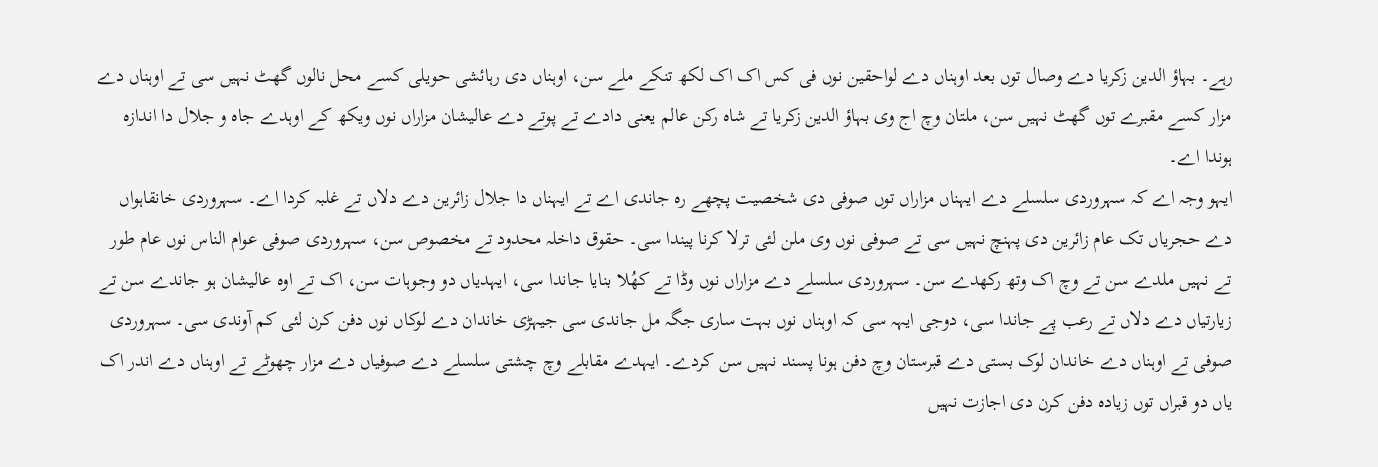رہے۔ بہاؤ الدین زکریا دے وصال توں بعد اوہناں دے لواحقین نوں فی کس اک اک لکھ تنکے ملے سن، اوہناں دی رہائشی حویلی کسے محل نالوں گھٹ نہیں سی تے اوہناں دے مزار کسے مقبرے توں گھٹ نہیں سن، ملتان وچ اج وی بہاؤ الدین زکریا تے شاہ رکن عالم یعنی دادے تے پوتے دے عالیشان مزاراں نوں ویکھ کے اوہدے جاہ و جلال دا اندازہ ہوندا اے۔
ایہو وجہ اے کہ سہروردی سلسلے دے ایہناں مزاراں توں صوفی دی شخصیت پچھے رہ جاندی اے تے ایہناں دا جلال زائرین دے دلاں تے غلبہ کردا اے۔ سہروردی خانقاہواں دے حجریاں تک عام زائرین دی پہنچ نہیں سی تے صوفی نوں وی ملن لئی ترلا کرنا پیندا سی۔ حقوق داخلہ محدود تے مخصوص سن، سہروردی صوفی عوام الناس نوں عام طور تے نہیں ملدے سن تے وچ اک وتھ رکھدے سن۔ سہروردی سلسلے دے مزاراں نوں وڈا تے کھُلا بنایا جاندا سی، ایہدیاں دو وجوہات سن، اک تے اوہ عالیشان ہو جاندے سن تے زیارتیاں دے دلاں تے رعب پے جاندا سی، دوجی ایہہ سی کہ اوہناں نوں بہت ساری جگہ مل جاندی سی جیہڑی خاندان دے لوکاں نوں دفن کرن لئی کم آوندی سی۔ سہروردی صوفی تے اوہناں دے خاندان لوک بستی دے قبرستان وچ دفن ہونا پسند نہیں سن کردے۔ ایہدے مقابلے وچ چشتی سلسلے دے صوفیاں دے مزار چھوٹے تے اوہناں دے اندر اک یاں دو قبراں توں زیادہ دفن کرن دی اجازت نہیں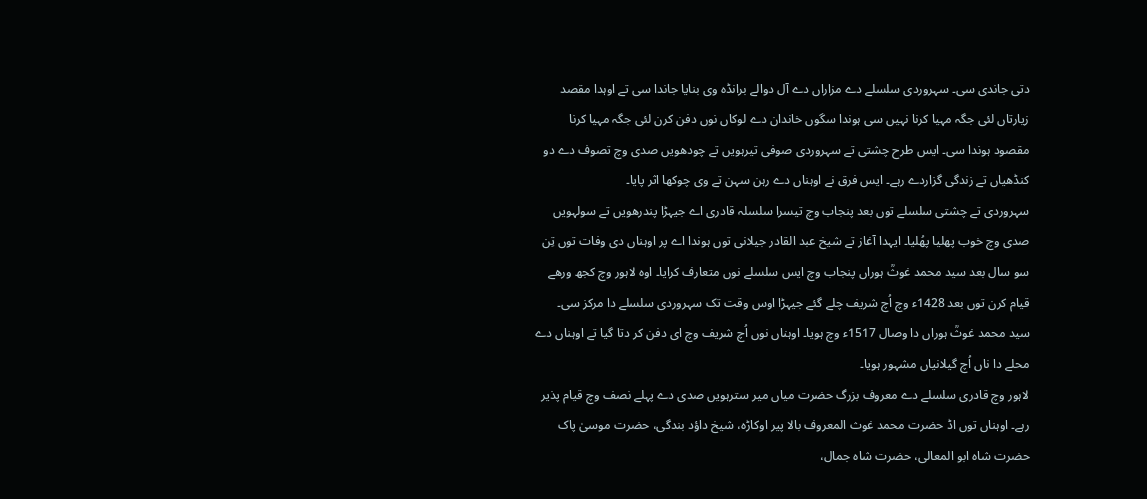دتی جاندی سی۔ سہروردی سلسلے دے مزاراں دے آل دوالے برانڈہ وی بنایا جاندا سی تے اوہدا مقصد زیارتاں لئی جگہ مہیا کرنا نہیں سی ہوندا سگوں خاندان دے لوکاں نوں دفن کرن لئی جگہ مہیا کرنا مقصود ہوندا سی۔ ایس طرح چشتی تے سہروردی صوفی تیرہویں تے چودھویں صدی وچ تصوف دے دو کنڈھیاں تے زندگی گزاردے رہے۔ ایس فرق نے اوہناں دے رہن سہن تے وی چوکھا اثر پایا۔
سہروردی تے چشتی سلسلے توں بعد پنجاب وچ تیسرا سلسلہ قادری اے جیہڑا پندرھویں تے سولہویں صدی وچ خوب پھلیا پھُلیا۔ ایہدا آغاز تے شیخ عبد القادر جیلانی توں ہوندا اے پر اوہناں دی وفات توں تِن سو سال بعد سید محمد غوثؒ ہوراں پنجاب وچ ایس سلسلے نوں متعارف کرایا۔ اوہ لاہور وچ کجھ ورھے قیام کرن توں بعد 1428ء وچ اُچ شریف چلے گئے جیہڑا اوس وقت تک سہروردی سلسلے دا مرکز سی۔ سید محمد غوثؒ ہوراں دا وصال 1517ء وچ ہویا۔ اوہناں نوں اُچ شریف وچ ای دفن کر دتا گیا تے اوہناں دے محلے دا ناں اُچ گیلانیاں مشہور ہویا۔
لاہور وچ قادری سلسلے دے معروف بزرگ حضرت میاں میر سترہویں صدی دے پہلے نصف وچ قیام پذیر رہے۔ اوہناں توں اڈ حضرت محمد غوث المعروف بالا پیر اوکاڑہ، شیخ داؤد بندگی، حضرت موسیٰ پاک حضرت شاہ ابو المعالی، حضرت شاہ جمال،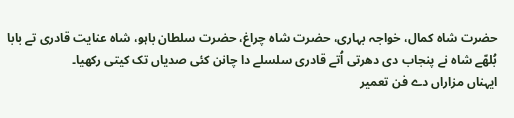حضرت شاہ کمال، خواجہ بہاری، حضرت شاہ چراغ، حضرت سلطان باہو، شاہ عنایت قادری تے بابا بُلھّے شاہ نے پنجاب دی دھرتی اُتے قادری سلسلے دا چانن کئی صدیاں تک کیتی رکھیا۔
ایہناں مزاراں دے فن تعمیر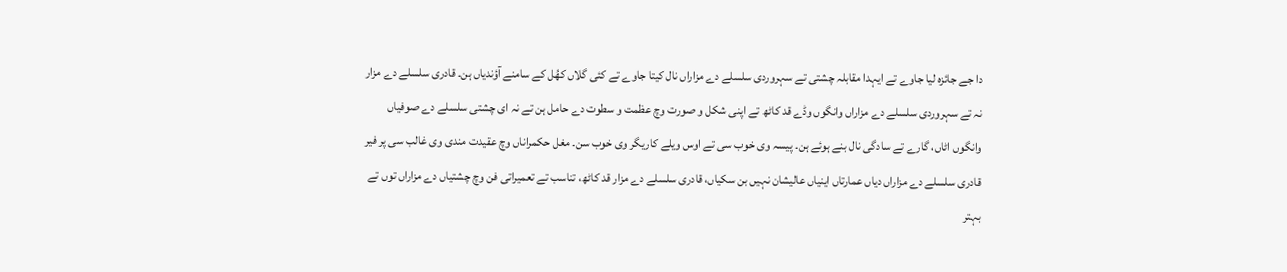دا جے جائزہ لیا جاوے تے ایہدا مقابلہ چشتی تے سہروردی سلسلے دے مزاراں نال کیتا جاوے تے کئی گلاں کھُل کے سامنے آؤندیاں ہن۔ قادری سلسلے دے مزار نہ تے سہروردی سلسلے دے مزاراں وانگوں وڈے قد کاٹھ تے اپنی شکل و صورت وچ عظمت و سطوت دے حامل ہن تے نہ ای چشتی سلسلے دے صوفیاں وانگوں اٹاں، گارے تے سادگی نال بنے ہوئے ہن۔ پیسہ وی خوب سی تے اوس ویلے کاریگر وی خوب سن۔ مغل حکمراناں وچ عقیدت مندی وی غالب سی پر فیر قادری سلسلے دے مزاراں دیاں عمارتاں اینیاں عالیشان نہیں بن سکیاں، قادری سلسلے دے مزار قد کاٹھ، تناسب تے تعمیراتی فن وچ چشتیاں دے مزاراں توں تے بہتر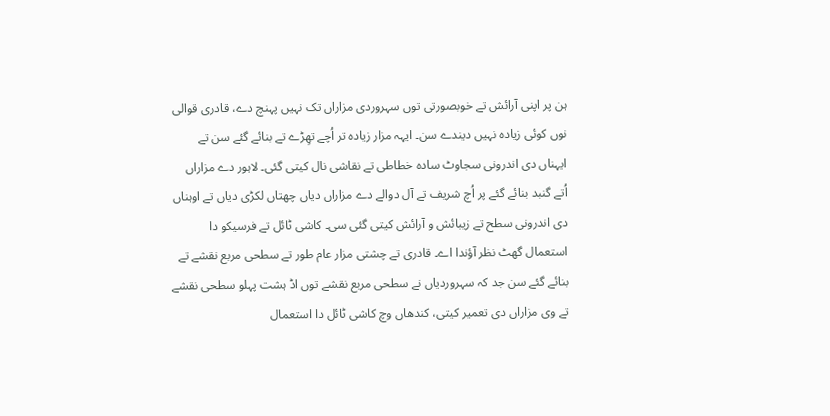ہن پر اپنی آرائش تے خوبصورتی توں سہروردی مزاراں تک نہیں پہنچ دے، قادری قوالی نوں کوئی زیادہ نہیں دیندے سن۔ ایہہ مزار زیادہ تر اُچے تھِڑے تے بنائے گئے سن تے ایہناں دی اندرونی سجاوٹ سادہ خطاطی تے نقاشی نال کیتی گئی۔ لاہور دے مزاراں اُتے گنبد بنائے گئے پر اُچ شریف تے آل دوالے دے مزاراں دیاں چھتاں لکڑی دیاں تے اوہناں دی اندرونی سطح تے زیبائش و آرائش کیتی گئی سی۔ کاشی ٹائل تے فرسیکو دا استعمال گھٹ نظر آؤندا اے۔ قادری تے چشتی مزار عام طور تے سطحی مربع نقشے تے بنائے گئے سن جد کہ سہروردیاں نے سطحی مربع نقشے توں اڈ ہشت پہلو سطحی نقشے تے وی مزاراں دی تعمیر کیتی، کندھاں وچ کاشی ٹائل دا استعمال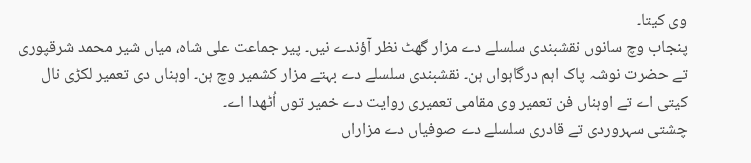وی کیتا۔
پنجاب وچ سانوں نقشبندی سلسلے دے مزار گھٹ نظر آؤندے نیں۔ پیر جماعت علی شاہ، میاں شیر محمد شرقپوری تے حضرت نوشہ پاک اہم درگاہواں ہن۔ نقشبندی سلسلے دے بہتے مزار کشمیر وچ ہن۔ اوہناں دی تعمیر لکڑی نال کیتی اے تے اوہناں فن تعمیر وی مقامی تعمیری روایت دے خمیر توں اُٹھدا اے۔
چشتی سہروردی تے قادری سلسلے دے صوفیاں دے مزاراں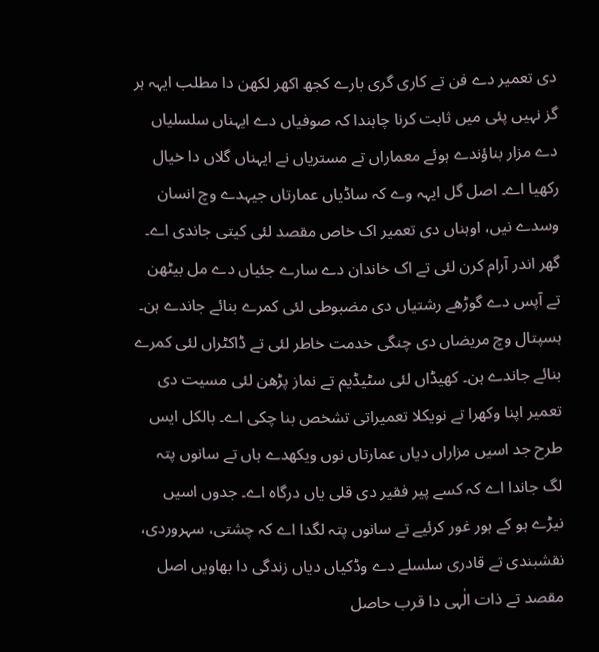دی تعمیر دے فن تے کاری گری بارے کجھ اکھر لکھن دا مطلب ایہہ ہر گز نہیں پئی میں ثابت کرنا چاہندا کہ صوفیاں دے ایہناں سلسلیاں دے مزار بناؤندے ہوئے معماراں تے مستریاں نے ایہناں گلاں دا خیال رکھیا اے۔ اصل گل ایہہ وے کہ ساڈیاں عمارتاں جیہدے وچ انسان وسدے نیں، اوہناں دی تعمیر اک خاص مقصد لئی کیتی جاندی اے۔ گھر اندر آرام کرن لئی تے اک خاندان دے سارے جئیاں دے مل بیٹھن تے آپس دے گوڑھے رشتیاں دی مضبوطی لئی کمرے بنائے جاندے ہن۔ ہسپتال وچ مریضاں دی چنگی خدمت خاطر لئی تے ڈاکٹراں لئی کمرے بنائے جاندے ہن۔ کھیڈاں لئی سٹیڈیم تے نماز پڑھن لئی مسیت دی تعمیر اپنا وکھرا تے نویکلا تعمیراتی تشخص بنا چکی اے۔ بالکل ایس طرح جد اسیں مزاراں دیاں عمارتاں نوں ویکھدے ہاں تے سانوں پتہ لگ جاندا اے کہ کسے پیر فقیر دی قلی یاں درگاہ اے۔ جدوں اسیں نیڑے ہو کے ہور غور کرئیے تے سانوں پتہ لگدا اے کہ چشتی، سہروردی، نقشبندی تے قادری سلسلے دے وڈکیاں دیاں زندگی دا بھاویں اصل مقصد تے ذات الٰہی دا قرب حاصل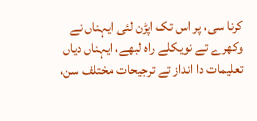کرنا سی، پر اس تک اپڑن لئی ایہناں نے وکھرے تے نویکلے راہ لبھے، ایہناں دیاں تعلیمات دا انداز تے ترجیحات مختلف سن،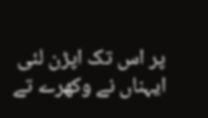پر اس تک اپڑن لئی ایہناں نے وکھرے تے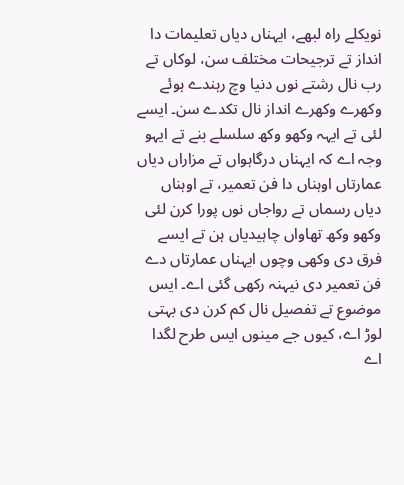نویکلے راہ لبھے، ایہناں دیاں تعلیمات دا انداز تے ترجیحات مختلف سن، لوکاں تے رب نال رشتے نوں دنیا وچ رہندے ہوئے وکھرے وکھرے انداز نال تکدے سن۔ ایسے لئی تے ایہہ وکھو وکھ سلسلے بنے تے ایہو وجہ اے کہ ایہناں درگاہواں تے مزاراں دیاں عمارتاں اوہناں دا فن تعمیر، تے اوہناں دیاں رسماں تے رواجاں نوں پورا کرن لئی وکھو وکھ تھاواں چاہیدیاں ہن تے ایسے فرق دی وکھی وچوں ایہناں عمارتاں دے فن تعمیر دی نیہنہ رکھی گئی اے۔ ایس موضوع تے تفصیل نال کم کرن دی بہتی لوڑ اے، کیوں جے مینوں ایس طرح لگدا اے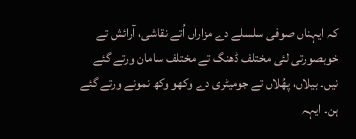کہ ایہناں صوفی سلسلے دے مزاراں اُتے نقاشی، آرائش تے خوبصورتی لئی مختلف ڈھنگ تے مختلف سامان ورتے گئے نیں۔ بیلاں، پھُلاں تے جومیٹری دے وکھو وکھ نمونے ورتے گئے ہن۔ ایہہ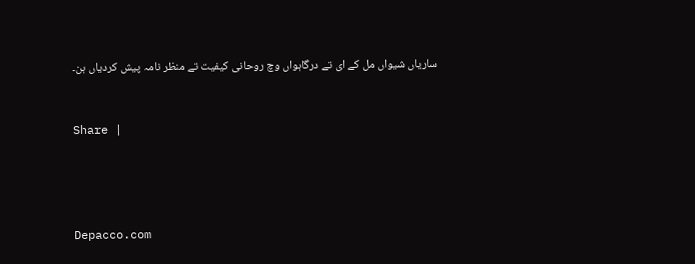ساریاں شیواں مل کے ای تے درگاہواں وچ روحانی کیفیت تے منظر نامہ پیش کردیاں ہن۔


Share |




Depacco.com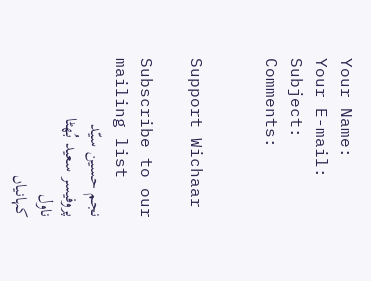Your Name:
Your E-mail:
Subject:
Comments:


Support Wichaar

Subscribe to our mailing list
نجم حسین سیّد
پروفیسر سعید بُھٹا
ناول
کہانیاں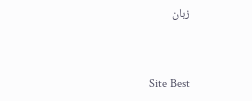زبان



Site Best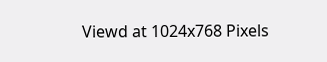Viewd at 1024x768 Pixels